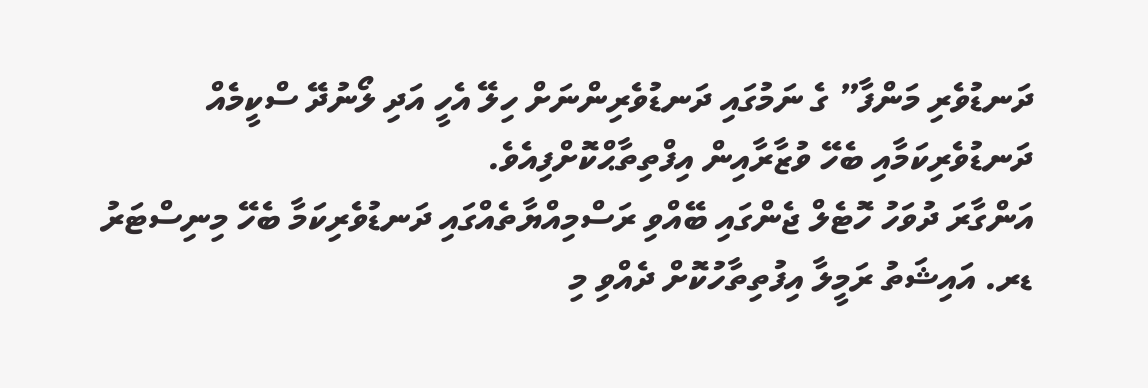ދަނޑުވެރި މަންފާ” ގެ ނަމުގައި ދަނޑުވެރިންނަށް ހިލޭ އެހީ އަދި ލޯނުދޭ ސްކީމެއް ދަނޑުވެރިކަމާއި ބެހޭ ވުޒާރާއިން އިފްތިތާޙްކޮށްފިއެވެ.
އަންގާރަ ދުވަހު ހޮޓެލް ޖެންގައި ބޭއްވި ރަސްމިއްޔާތެއްގައި ދަނޑުވެރިކަމާ ބެހޭ މިނިސްޓަރު ޑރ. އައިޝަތު ރަމީލާ އިފުތިތާހުކޮށް ދެއްވި މި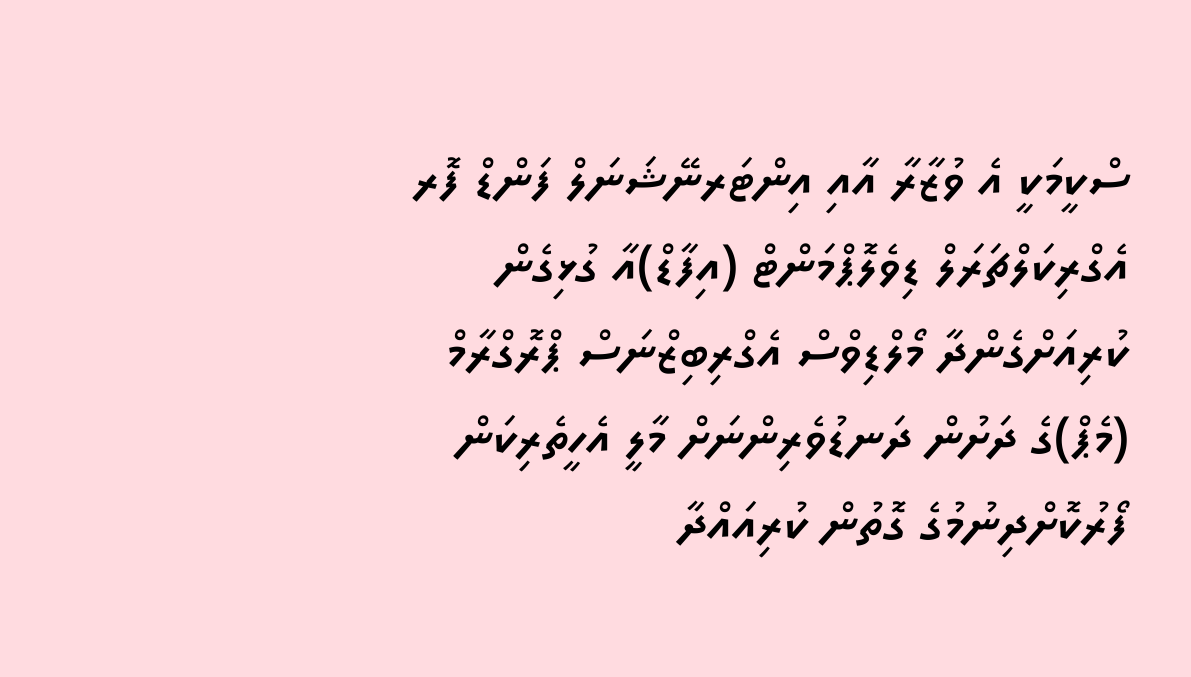ސްކީމަކީ އެ ވުޒާރާ އާއި އިންޓަރނޭޝަނަލް ފަންޑް ފޮރ އެގްރިކަލްޗަރަލް ޑިވެލޮޕްމަންޓް (އިފާޑް)އާ ގުޅިގެން ކުރިއަށްގެންދާ މޯލްޑިވްސް އެގްރިބިޒްނަސް ޕްރޮގްރާމް (މެޕް)ގެ ދަށުން ދަނޑުވެރިންނަށް މާލީ އެހީތެރިކަން ފޯރުކޮށްދިނުމުގެ ގޮތުން ކުރިއައްދާ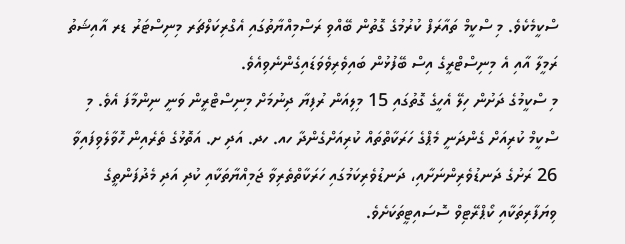ސްކީމެކެވެ. މި ސްކީމް ތައާރަފް ކުރުމުގެ ގޮތުން ބޭއްވި ރަސްމިއްޔާތުގައި އެގްރިކަލްޗަރ މިނިސްޓަރު ޑރ އާއިޝަތު ރަމީލާ އާއި އެ މިނިސްޓްރީގެ އިސް ބޭފުޅުން ބައިވެރިވެވަޑައިގެންނެވިއެވެ.
މި ސްކީމުގެ ދަށުން ހިލޭ އެހީގެ ގޮތުގައި 15 މިލިއަން ރުފިޔާ ދިނުމަށް މިނިސްޓްރީން ވަނީ ނިންމާފަ އެވެ. މި ސްކީމް ކުރިއަށް ގެންދަނީ މެޕްގެ ހަރަކާތްތައް ކުރިއަށްގެންދާ ހއ. ހދ. އަދި ށ. އަތޮޅުގެ ތެރެއިން ހޮވާލެވިފައިވާ 26 ރަށުގެ ދަނޑުވެރިންނަށާއި، ދަނޑުވެރިކަމުގައި ހަރަކާތްތެރިވާ ޖަމިއްޔާތަކާއި ކުދި އަދި މެދުފަންތީގެ ވިޔަފާރިތަކާއި ކޯޕްރޭޓިވް ސޮސައިޓީތަކަށެވެ.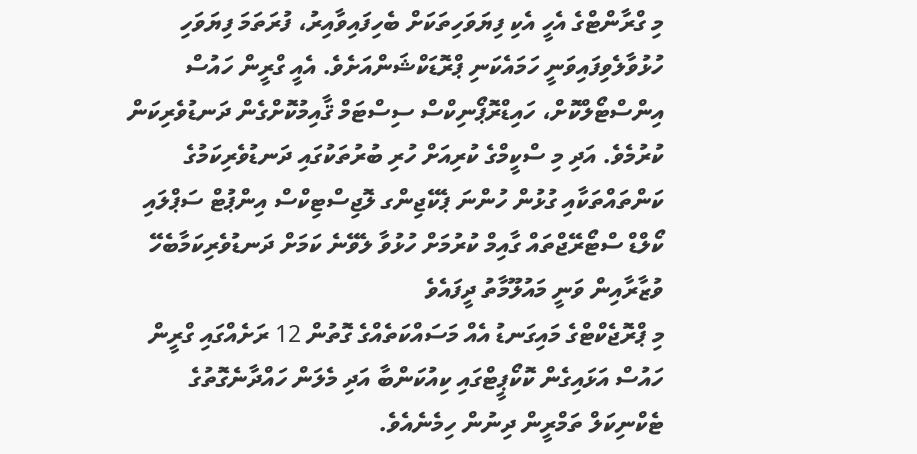މި ގްރާންޓްގެ އެހީ އެކި ފިޔަވަހިތަކަށް ބެހިފައިވާއިރު، ފުރަތަމަ ފިޔަވަހި ހުޅުވާލެވިފައިވަނީ ހަމައެކަނި ޕްރޮޑަކްޝަންއަށެވެ. އެއީ ގްރީން ހައުސް އިންސްޓޯލްކޮށް، ހައިޑްރޮޕޯނިކްސް ސިސްޓަމް ޤާއިމުކޮށްގެން ދަނޑުވެރިކަން ކުރުމެވެ. އަދި މި ސްކީމްގެ ކުރިއަށް ހުރި ބުރުތަކުގައި ދަނޑުވެރިކަމުގެ ކަންތައްތަކާއި ގުޅުން ހުންނަ ޕެކޭޖިންގ ލޮޖިސްޓިކްސް އިންޕުޓް ސަޕްލައި ކޯލްޑް ސްޓޯރޭޖްތައް ގާއިމް ކުރުމަށް ހުޅުވާ ލެވޭނެ ކަމަށް ދަނޑުވެރިކަމާބެހޭ ވުޒާރާއިން ވަނީ މައުލޫމާތު ދީފައެވެ
މި ޕްރޮޖެކްޓްގެ މައިގަނޑު އެއް މަސައްކަތެއްގެ ގޮތުން 12 ރަށެއްގައި ގްރީން ހައުސް އަޅައިގެން ކޮކޯޕީޓްގައި ކިއުކަންބާ އަދި މެލަން ހައްދާނެގޮތުގެ ޓެކްނިކަލް ތަމްރީން ދިނުން ހިމެނެއެވެ.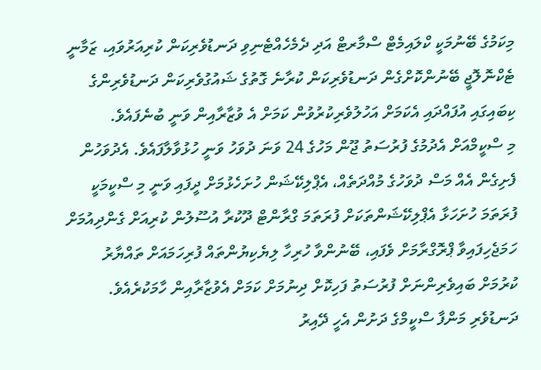މިކަމުގެ ބޭނުމަކީ ކްލައިމެޓް ސްމާރޓް އަދި ދެމެހެއްޓެނިވި ދަނޑުވެރިކަން ކުރިއަރުވައި، ޒަމާނީ ޓެކްނޮލޮޖީ ބޭނުންކޮށްގެން ދަނޑުވެރިކަން ކުރާނެ ގޮތުގެ ޝައުގުވެރިކަން ދަނޑުވެރިންގެ ކިބައިގައި އުފައްދައި އެކަމަށް އަހުލުވެރިކުރުވުން ކަމަށް އެ ވުޒާރާއިން ވަނީ ބުނެފައެވެ.
މި ސްކީމްއަށް އެދުމުގެ ފުރުސަތު ޖޫން މަހުގެ 24 ވަނަ ދުވަހު ވަނީ ހުޅުވާލާފައެވެ. އެދުވަހުން ފެށިގެން އެއް މަސް ދުވަހުގެ މުއްދަތެއް، އެޕްލިކޭޝަން ހުށަހެޅުމަށް ދީފައި ވަނީ މި ސްކީމަކީ ފުރަތަމަ ހުށަހަޅާ އެޕްލިކޭޝަންތަކަށް ފުރަތަމަ ގްރާންޓް ދޫކުރާ އުސޫލުން ކުރިއަށް ގެންދިއުމަށް ހަމަޖެހިފައިވާ ޕްރޮގްރާމަށް ވެފައި، ބޭނުންވާ ހުރިހާ ލިޔެކިޔުންތައް ފުރިހަމައަށް ތައްޔާރު ކުރުމަށް ބައިވެރިންނަށް ފުރުސަތު ފަހިކޮށް ދިނުމަށް ކަމަށް އެވުޒާރާއިން ހާމަކުރެއެވެ. ދަނޑުވެރި މަންފާ ސްކީމްގެ ދަށުން އެހީ ދޭއިރު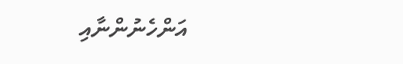އަންހެނުންނާއި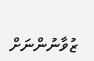ޒުވާނުންނަށް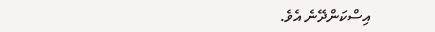އިސްކަންދޭނެ އެވެ.